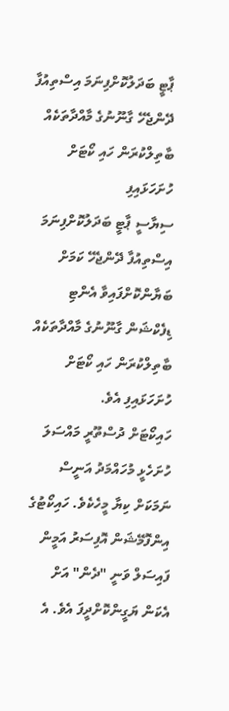ޕާޓީ ބަދަލުކޮށްފިނަމަ އިސްތިއުފާ ދޭންޖެހޭ ގާނޫނުގެ މާއްދާތަކެއް ބާތިލްކުރަން ހައި ކޯޓަށް ހުށަހަޅައިފި
ސިޔާސީ ޕާޓީ ބަދަލުކޮށްފިނަމަ އިސްތިއުފާ ދޭންޖެހޭ ކަމަށް ބަޔާންކޮށްފައިވާ އެންޓި ޑިފެކްޝަން ގާނޫނުގެ މާއްދާތަކެއް ބާތިލްކުރަން ހައި ކޯޓަށް ހުށަހަޅައިފި އެވެ.
ހައިކޯޓަށް ދުސްތޫރީ މައްސަލަ ހުށަހެޅީ މުހައްމަދު އަނީސް ނަމަކަށް ކިޔާ މީހެކެވެ. ހައިކޯޓުގެ އިންފޮމޭޝަން އޮފިސަރު އަމީން ފައިސަލް ވަނީ "ދެން" އަށް އެކަން ޔަގީންކޮށްދީފަ އެވެ. އެ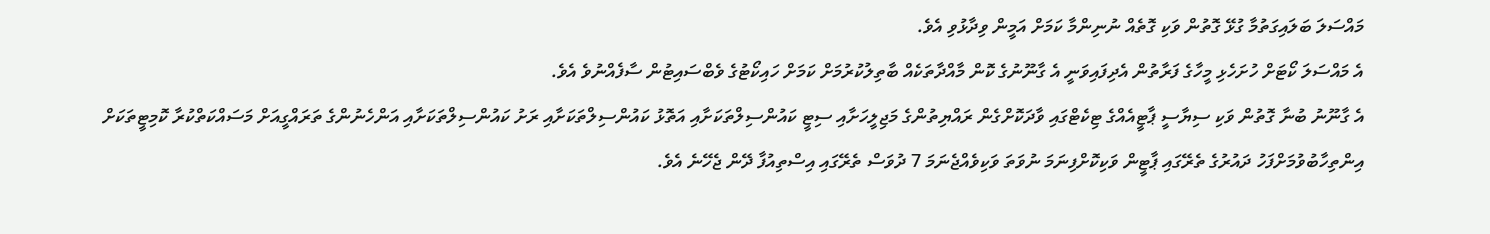މައްސަލަ ބަލައިގަތުމާ ގުޅޭ ގޮތުން ވަކި ގޮތެއް ނުނިންމާ ކަމަށް އަމީން ވިދާޅުވި އެވެ.
އެ މައްސަލަ ކޯޓަށް ހުށަހެޅި މީހާގެ ފަރާތުން އެދިފައިވަނީ އެ ގާނޫނުގެ ކޮން މާއްދާތަކެއް ބާތިލުކުރުމަށް ކަމަށް ހައިކޯޓުގެ ވެބްސައިޓުން ސާފެއްނުވެ އެވެ.
އެ ގާނޫނު ބުނާ ގޮތުން ވަކި ސިޔާސީ ޕާޓީއެއްގެ ޓިކެޓްގައި ވާދަކޮށްގެން ރައްޔިތުންގެ މަޖިލީހަށާއި ސިޓީ ކައުންސިލްތަކަށާއި އަތޮޅު ކައުންސިލްތަކަށާއި ރަށު ކައުންސިލްތަކަށާއި އަންހެނުންގެ ތަރައްގީއަށް މަސައްކަތްކުރާ ކޮމިޓީތަކަށް އިންތިހާބުވުމަށްފަހު ދައުރުގެ ތެރޭގައި ޕާޓީން ވަކިކޮށްފިނަމަ ނުވަތަ ވަކިވެއްޖެނަމަ 7 ދުވަސް ތެރޭގައި އިސްތިއުފާ ދޭން ޖެހޭނެ އެވެ.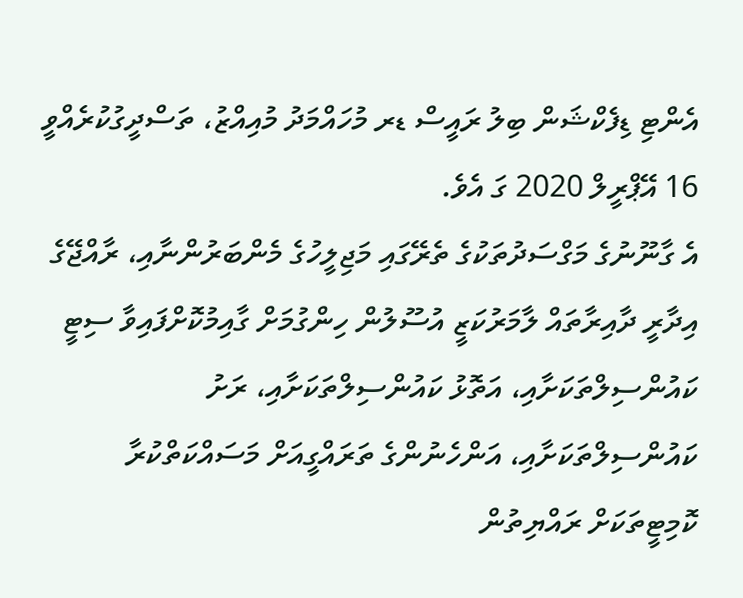އެންޓި ޑިފެކްޝަން ބިލު ރައީސް ޑރ މުހައްމަދު މުއިއްޒު، ތަސްދީގުކުރެއްވީ 16 އޭޕްރީލް 2020 ގަ އެވެ.
އެ ގާނޫނުގެ މަގްސަދުތަކުގެ ތެރޭގައި މަޖިލީހުގެ މެންބަރުންނާއި، ރާއްޖޭގެ އިދާރީ ދާއިރާތައް ލާމަރުކަޒީ އުސޫލުން ހިންގުމަށް ގާއިމުކޮށްފައިވާ ސިޓީ ކައުންސިލްތަކަށާއި، އަތޮޅު ކައުންސިލްތަކަށާއި، ރަށު ކައުންސިލްތަކަށާއި، އަންހެނުންގެ ތަރައްގީއަށް މަސައްކަތްކުރާ ކޮމިޓީތަކަށް ރައްޔިތުން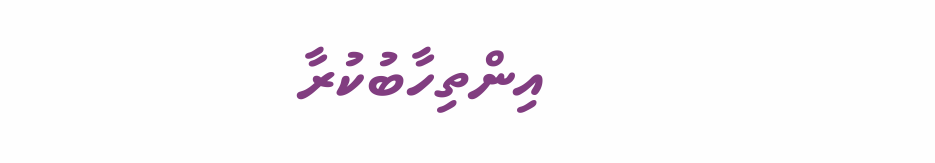އިންތިހާބުކުރާ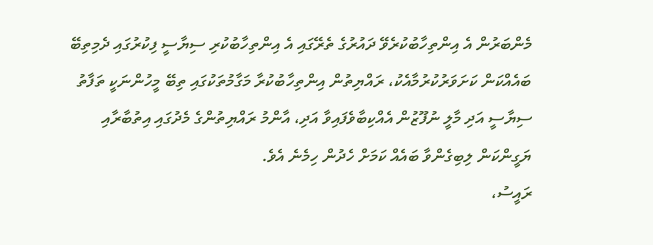މެންބަރުން އެ އިންތިހާބުކުރެވޭ ދައުރުގެ ތެރޭގައި އެ އިންތިހާބުކުރި ސިޔާސީ ފިކުރުގައި ދެމިތިބޭ ބައެއްކަން ކަށަވަރުކުރުމާއެކު، ރައްޔިތުން އިންތިހާބުކުރާ މަގާމުތަކުގައި ތިބޭ މީހުންނަކީ ތަފާތު ސިޔާސީ އަދި މާލީ ނުފޫޒުން އެއްކިބާވެފައިވާ އަދި، އާންމު ރައްޔިތުންގެ މެދުގައި އިތުބާރާއި ޔަގީންކަން ލިބިގެންވާ ބައެއް ކަމަށް ހެދުން ހިމެނެ އެވެ.
ރައީސު،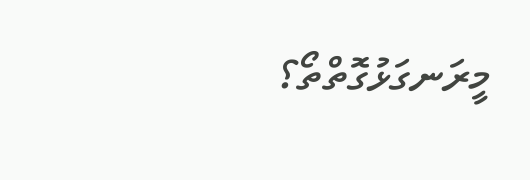މީރަނގަޅުގޮތްތޯ؟